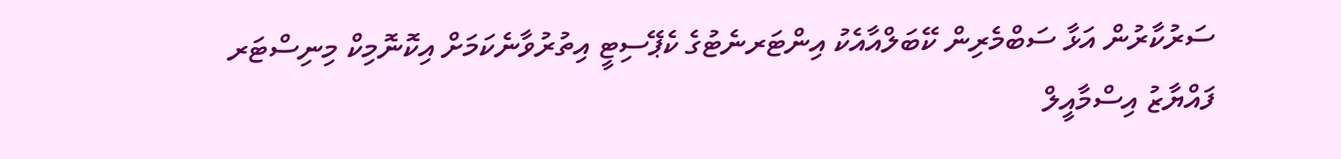ސަރުކާރުން އަޅާ ސަބްމެރިން ކޭބަލްއާއެކު އިންޓަރނެޓުގެ ކެޕޭސިޓީ އިތުރުވާނެކަމަށް އިކޮނޮމިކް މިނިސްޓަރ ފައްޔާޒު އިސްމާއީލް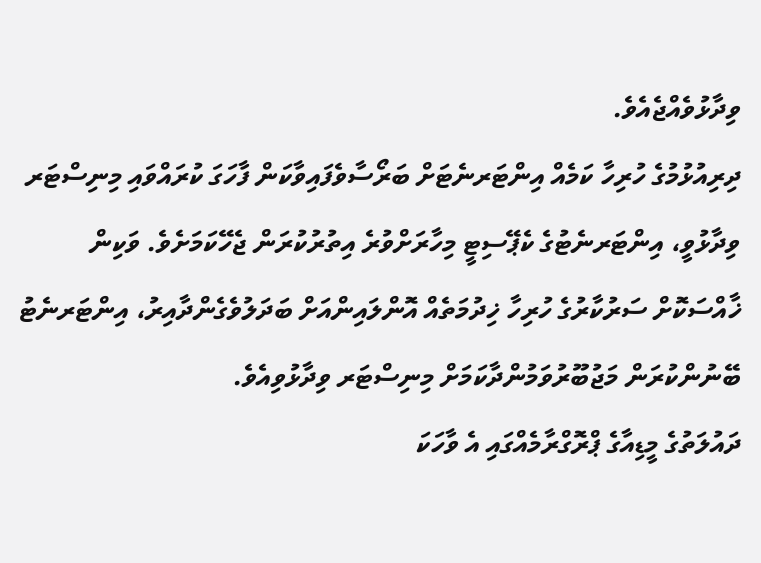ވިދާޅުވެއްޖެއެވެ.
ދިރިއުޅުމުގެ ހުރިހާ ކަމެއް އިންޓަރނެޓަށް ބަރޯސާވެފައިވާކަން ފާހަގަ ކުރައްވައި މިނިސްޓަރ ވިދާޅުވީ، އިންޓަރނެޓުގެ ކެޕޭސިޓީ މިހާރަށްވުރެ އިތުރުކުރަން ޖެހޭކަމަށެވެ. ވަކިން ޚާއްސަކޮށް ސަރުކާރުގެ ހުރިހާ ޚިދުމަތެއް އޮންލައިންއަށް ބަދަލުވެގެންދާއިރު، އިންޓަރނެޓު ބޭނުންކުރަން މަޖުބޫރުވަމުންދާކަމަށް މިނިސްޓަރ ވިދާޅުވިއެވެ.
ދައުލަތުގެ މީޑިއާގެ ޕްރޮގްރާމެއްގައި އެ ވާހަކަ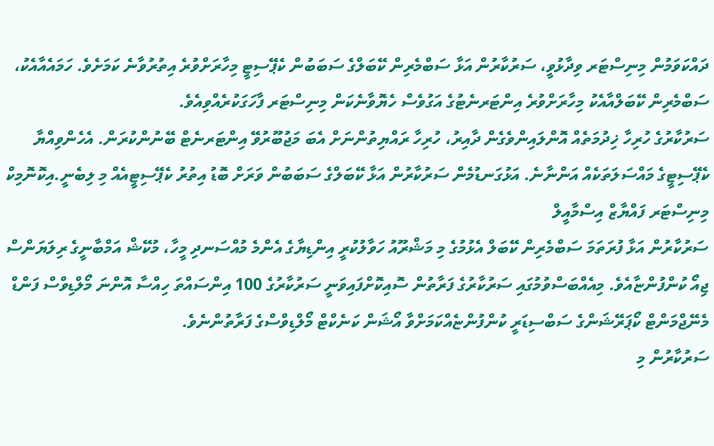ދައްކަވަމުން މިނިސްޓަރ ވިދާޅުވީ، ސަރުކާރުން އަޅާ ސަބްމެރިން ކޭބަލްގެ ސަބަބުން ކެޕޭސިޓީ މިހާރަށްވުރެ އިތުރުވާނެ ކަމަށެވެ. ހަމައެއާއެކު، ސަބްމެރިން ކޭބަލްއާއެކު މިހާރަށްވުރެ އިންޓަރނެޓުގެ އަގުވެސް ހެޔޮވާނެކަން މިނިސްޓަރ ފާހަގަކުރެއްވިއެވެ.
ސަރުކާރުގެ ހުރިހާ ޚިދުމަތެއް އޮންލައިންވެގެން ދާއިރު، ހުރިހާ ރައްޔިތުންނަށް އެބަ މަޖުބޫރުވޭ އިންޓަރނެޓް ބޭނުންކުރަން. އެހެންވިއްޔާ ކެޕޭސިޓީގެ މައްސަލަތަކެއް އަންނާނެ. އަޅުގަނޑުމެން ސަރުކާރުން އަޅާ ކޭބަލްގެ ސަބަބުން ވަރަށް ބޮޑު އިތުރު ކެޕޭސިޓީއެއް މި ލިބެނީ.އިކޮނޮމިކް މިނިސްޓަރ ފައްޔާޒް އިސްމާއީލް
ސަރުކާރުން އަޅާ ފުރަތަމަ ސަބްމެރިން ކޭބަލް އެޅުމުގެ މި މަޝްރޫއު ހަވާލުކުރީ އިންޑިޔާގެ އެންމެ މުއްސަނދި މީހާ، މުކޭޝް އަމްބާނީގެ ރިލަޔަންސް ޖިއޯ ކުންފުންޏާއެވެ. މިއެއްބަސްވުމުގައި ސަރުކާރުގެ ފަރާތުން ސޮއިކޮށްފައިވަނީ ސަރުކާރުގެ 100 އިންސައްތަ ހިއްސާ އޮންނަ މޯލްޑިވްސް ފަންޑް މެނޭޖްމަންޓް ކޯޕަރޭޝަންގެ ސަބްސިޑަރީ ކުންފުންޏެއްކަމަށްވާ އޯޝަން ކަނެކްޓް މޯލްޑިވްސްގެ ފަރާތުންނެވެ.
ސަރުކާރުން މި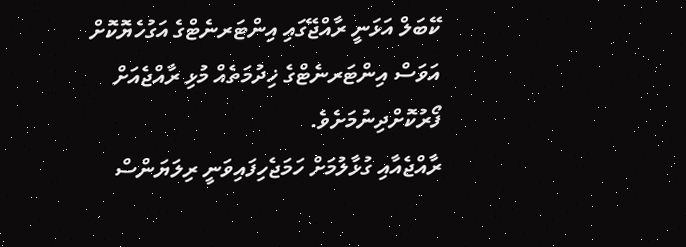ކޭބަލް އަޅަނީ ރާއްޖޭގައި އިންޓަރނެޓްގެ އަގުހެޔޮކޮށް އަވަސް އިންޓަރނެޓްގެ ޚިދުމަތެއް މުޅި ރާއްޖެއަށް ފޯރުކޮށްދިނުމަށެވެ.
ރާއްޖެއާއި ގުޅާލުމަށް ހަމަޖެހިފައިވަނީ ރިލަޔަންސް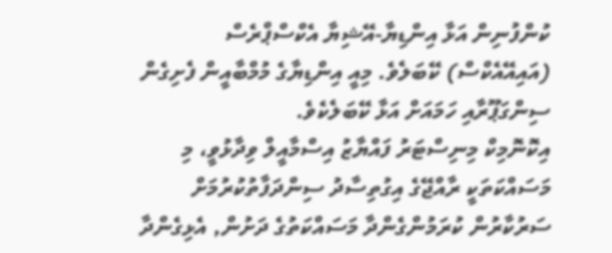ކުންފުނިން އަޅާ އިންޑިޔާ-އޭޝިޔާ އެކްސްޕްރެސް (އައިއޭއެކްސް) ކޭބަލެވެ. މިއީ އިންޑިޔާގެ މުމްބާއީން ފެށިގެން ސިންގަޕޫރާއި ހަމައަށް އަޅާ ކޭބަލެކެވެ.
އިކޮނޮމިކް މިނިސްޓަރު ފައްޔާޒު އިސްމާއީލް ވިދާޅުވީ، މި މަސައްކަތަކީ ރާއްޖޭގެ އިގުތިސާދު ސިންދަފާތުކުރުމަށް ސަރުކާރުން ކުރަމުންގެންދާ މަސައްކަތުގެ ދަށުން, އެޅިގެންދާ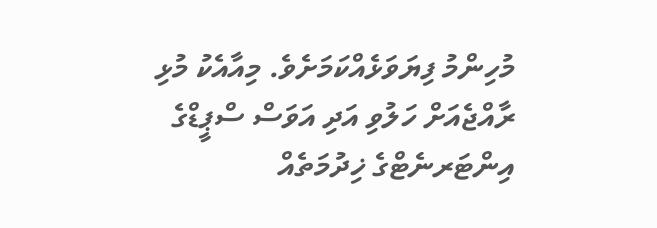މުހިންމު ފިޔަވަޅެއްކަމަށެވެ. މިއާއެކު މުޅި ރާއްޖެއަށް ހަލުވި އަދި އަވަސް ސްޕީޑްގެ އިންޓަރނެޓްގެ ޚިދުމަތެއް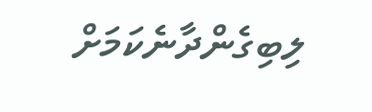ލިބިގެންދާނެކަމަށް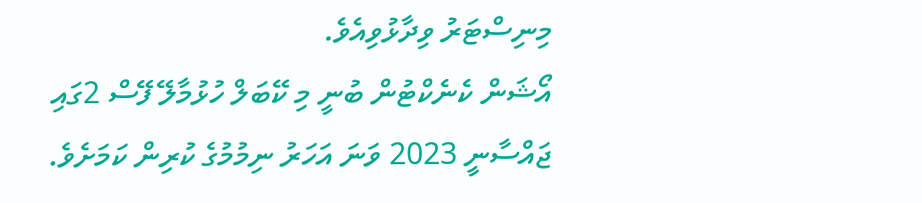މިނިސްޓަރު ވިދާޅުވިއެވެ.
އޯޝަން ކެނެކްޓުން ބުނީ މި ކޭބަލް ހުޅުމާލޭ ފޭސް 2ގައި ޖައްސާނީ 2023 ވަނަ އަހަރު ނިމުމުގެ ކުރިން ކަމަށެވެ.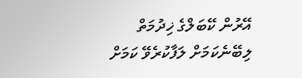އޭރުން ކޭބަލްގެ ޚިދުމަތް ލިބޭނެކަމަށް ލަފާކުރެވޭ ކަމަށް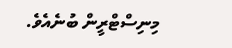މިނިސްޓްރީން ބުނެއެވެ.